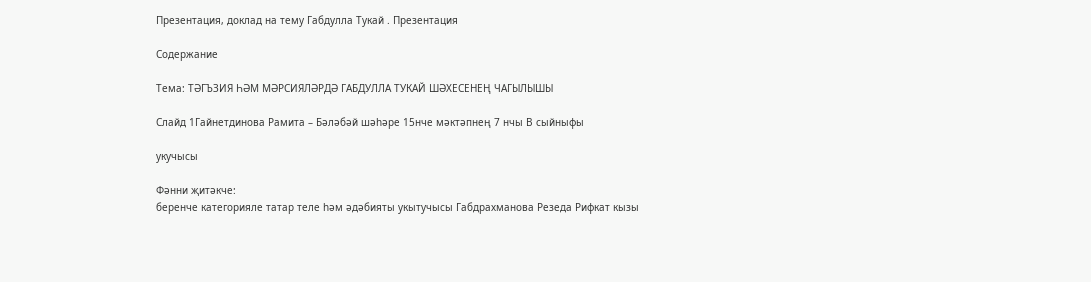Презентация, доклад на тему Габдулла Тукай . Презентация

Содержание

Тема: ТӘГЪЗИЯ ҺӘМ МӘРСИЯЛӘРДӘ ГАБДУЛЛА ТУКАЙ ШӘХЕСЕНЕҢ ЧАГЫЛЫШЫ

Слайд 1Гайнетдинова Рамита – Бәләбәй шәһәре 15нче мәктәпнең 7 нчы В сыйныфы

укучысы

Фәнни җитәкче:
беренче категорияле татар теле һәм әдәбияты укытучысы Габдрахманова Резеда Рифкат кызы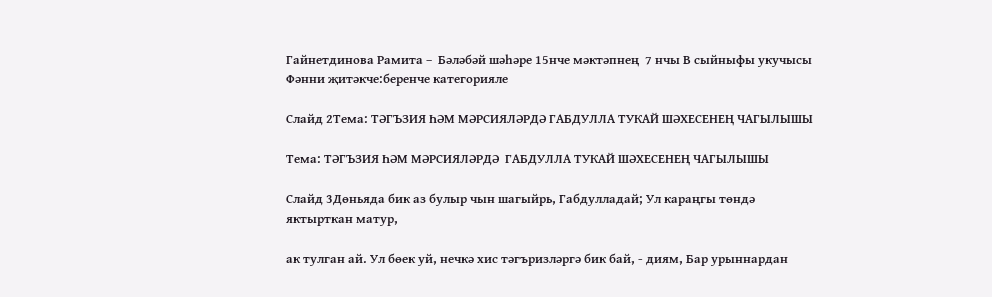Гайнетдинова Рамита –  Бәләбәй шәһәре 15нче мәктәпнең  7 нчы В сыйныфы укучысы Фәнни җитәкче:беренче категорияле

Слайд 2Тема: ТӘГЪЗИЯ ҺӘМ МӘРСИЯЛӘРДӘ ГАБДУЛЛА ТУКАЙ ШӘХЕСЕНЕҢ ЧАГЫЛЫШЫ

Тема: ТӘГЪЗИЯ ҺӘМ МӘРСИЯЛӘРДӘ  ГАБДУЛЛА ТУКАЙ ШӘХЕСЕНЕҢ ЧАГЫЛЫШЫ

Слайд 3Дөньяда бик аз булыр чын шагыйрь, Габдулладай; Ул караңгы төндә яктырткан матур,

ак тулган ай. Ул бөек уй, нечкә хис тәгъризләргә бик бай, - диям, Бар урыннардан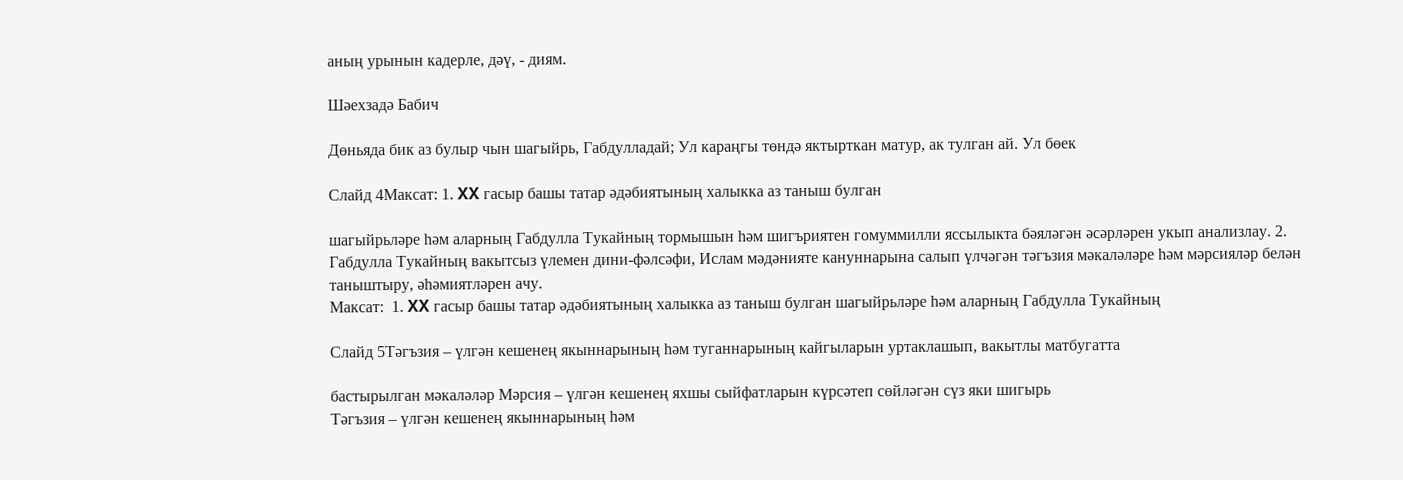аның урынын кадерле, дәү, - диям.

Шәехзадә Бабич

Дөньяда бик аз булыр чын шагыйрь, Габдулладай; Ул караңгы төндә яктырткан матур, ак тулган ай. Ул бөек

Слайд 4Максат: 1. XX гасыр башы татар әдәбиятының халыкка аз таныш булган

шагыйрьләре һәм аларның Габдулла Тукайның тормышын һәм шигъриятен гомуммилли яссылыкта бәяләгән әсәрләрен укып анализлау. 2. Габдулла Тукайның вакытсыз үлемен дини-фәлсәфи, Ислам мәдәнияте кануннарына салып үлчәгән тәгъзия мәкаләләре һәм мәрсияләр белән таныштыру, әһәмиятләрен ачу.
Максат:  1. XX гасыр башы татар әдәбиятының халыкка аз таныш булган шагыйрьләре һәм аларның Габдулла Тукайның

Слайд 5Тәгъзия – үлгән кешенең якыннарының һәм туганнарының кайгыларын уртаклашып, вакытлы матбугатта

бастырылган мәкаләләр Мәрсия – үлгән кешенең яхшы сыйфатларын күрсәтеп сөйләгән сүз яки шигырь
Тәгъзия – үлгән кешенең якыннарының һәм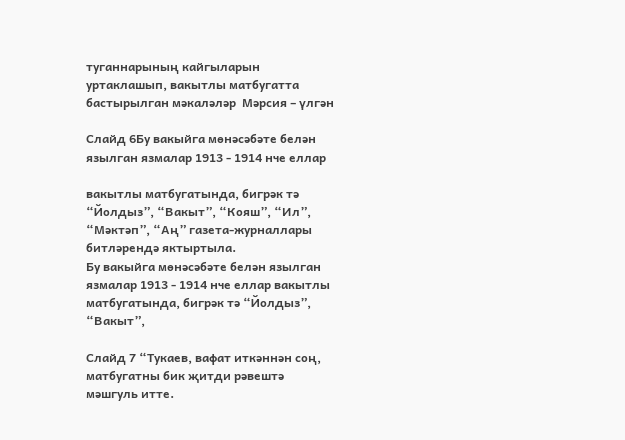туганнарының кайгыларын уртаклашып, вакытлы матбугатта бастырылган мәкаләләр  Мәрсия – үлгән

Слайд 6Бу вакыйга мөнәсәбәте белән язылган язмалар 1913 - 1914 нче еллар

вакытлы матбугатында, бигрәк тә “Йолдыз”, “Вакыт”, “Кояш”, “Ил”, “Мәктәп”, “Аң” газета-журналлары битләрендә яктыртыла.
Бу вакыйга мөнәсәбәте белән язылган язмалар 1913 - 1914 нче еллар вакытлы матбугатында, бигрәк тә “Йолдыз”, “Вакыт”,

Слайд 7 “Тукаев, вафат иткәннән соң, матбугатны бик җитди рәвештә мәшгуль итте.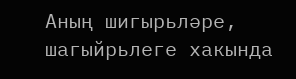Аның шигырьләре, шагыйрьлеге хакында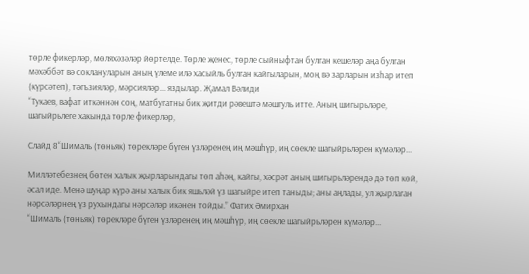төрле фикерләр, мөляхәзәләр йөртелде. Төрле җенес, төрле сыйныфтан булган кешеләр аңа булган мәхәббәт вә соклануларын аның үлеме илә хасыйль булган кайгыларын, моң вә зарларын изһар итеп (күрсәтеп), тәгъзияләр, мәрсияләр... яздылар. Җамал Вәлиди
“Тукаев, вафат иткәннән соң, матбугатны бик җитди рәвештә мәшгуль итте. Аның шигырьләре, шагыйрьлеге хакында төрле фикерләр,

Слайд 8“Шималь (төньяк) төрекләре бүген үзләренең иң мәшһүр, иң сөекле шагыйрьләрен күмәләр...

Милләтебезнең бөтен халык җырларындагы төп аһәң, кайгы, хәсрәт аның шигырьләрендә дә төп көй, әсал иде. Менә шуңар күрә аны халык бик яшьләй үз шагыйре итеп таныды; аны аңлады, ул җырлаган нәрсәләрнең үз рухындагы нәрсәләр икәнен тойды.” Фатих Әмирхан
“Шималь (төньяк) төрекләре бүген үзләренең иң мәшһүр, иң сөекле шагыйрьләрен күмәләр...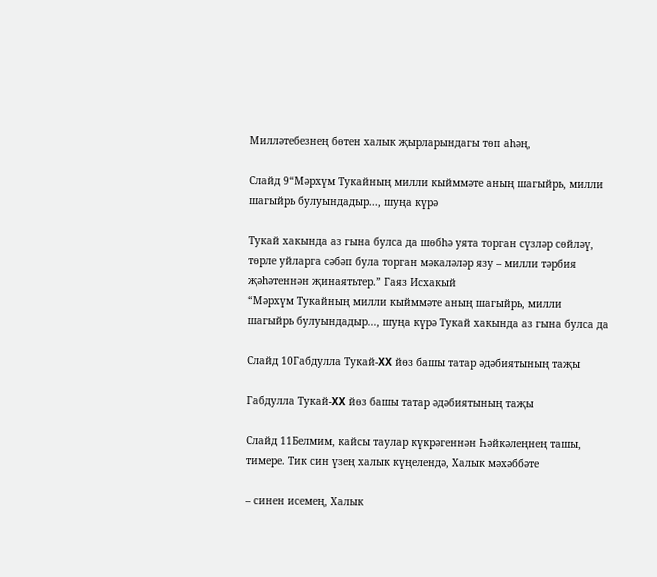Милләтебезнең бөтен халык җырларындагы төп аһәң,

Слайд 9“Мәрхүм Тукайның милли кыйммәте аның шагыйрь, милли шагыйрь булуындадыр..., шуңа күрә

Тукай хакында аз гына булса да шөбһә уята торган сүзләр сөйләү, төрле уйларга сәбәп була торган мәкаләләр язу – милли тәрбия җәһәтеннән җинаятьтер.” Гаяз Исхакый
“Мәрхүм Тукайның милли кыйммәте аның шагыйрь, милли шагыйрь булуындадыр..., шуңа күрә Тукай хакында аз гына булса да

Слайд 10Габдулла Тукай-XX йөз башы татар әдәбиятының таҗы

Габдулла Тукай-XX йөз башы татар әдәбиятының таҗы

Слайд 11Белмим, кайсы таулар күкрәгеннән Һәйкәлеңнең ташы, тимере. Тик син үзең халык күңелендә, Халык мәхәббәте

– синен исемең, Халык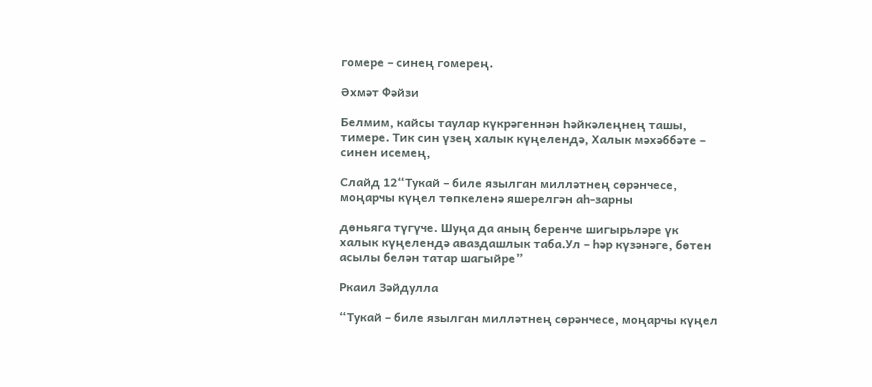гомере – синең гомерең.

Әхмәт Фәйзи

Белмим, кайсы таулар күкрәгеннән Һәйкәлеңнең ташы, тимере. Тик син үзең халык күңелендә, Халык мәхәббәте – синен исемең,

Слайд 12“Тукай – биле язылган милләтнең сөрәнчесе, моңарчы күңел төпкеленә яшерелгән аһ-зарны

дөньяга түгүче. Шуңа да аның беренче шигырьләре үк халык күңелендә аваздашлык таба.Ул – һәр күзәнәге, бөтен асылы белән татар шагыйре”

Ркаил Зәйдулла

“Тукай – биле язылган милләтнең сөрәнчесе, моңарчы күңел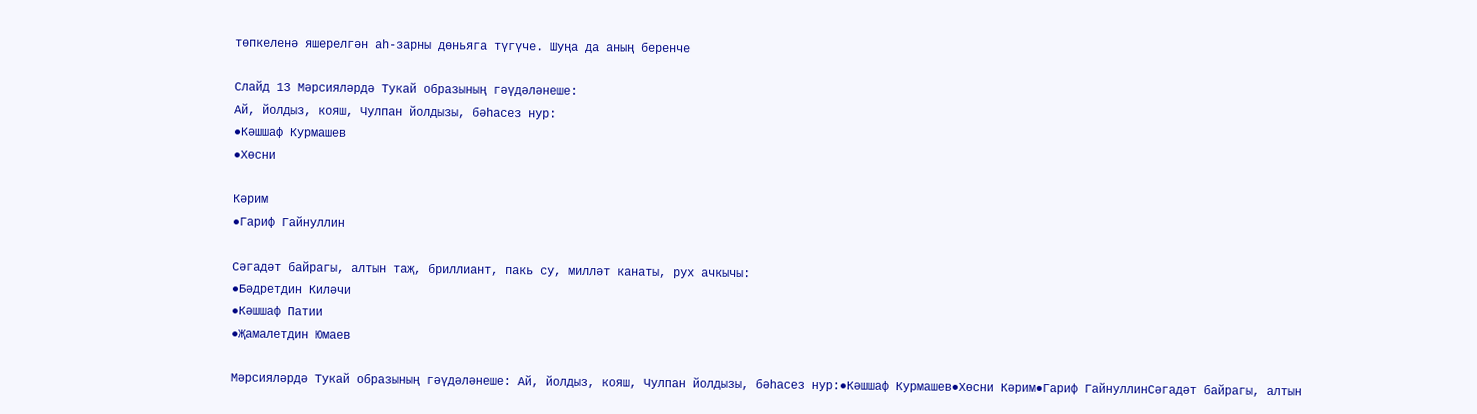төпкеленә яшерелгән аһ-зарны дөньяга түгүче. Шуңа да аның беренче

Слайд 13 Мәрсияләрдә Тукай образының гәүдәләнеше:
Ай, йолдыз, кояш, Чулпан йолдызы, бәһасез нур:
●Кәшшаф Курмашев
●Хөсни

Кәрим
●Гариф Гайнуллин

Сәгадәт байрагы, алтын таҗ, бриллиант, пакь су, милләт канаты, рух ачкычы:
●Бәдретдин Киләчи
●Кәшшаф Патии
●Җамалетдин Юмаев

Мәрсияләрдә Тукай образының гәүдәләнеше: Ай, йолдыз, кояш, Чулпан йолдызы, бәһасез нур:●Кәшшаф Курмашев●Хөсни Кәрим●Гариф ГайнуллинСәгадәт байрагы, алтын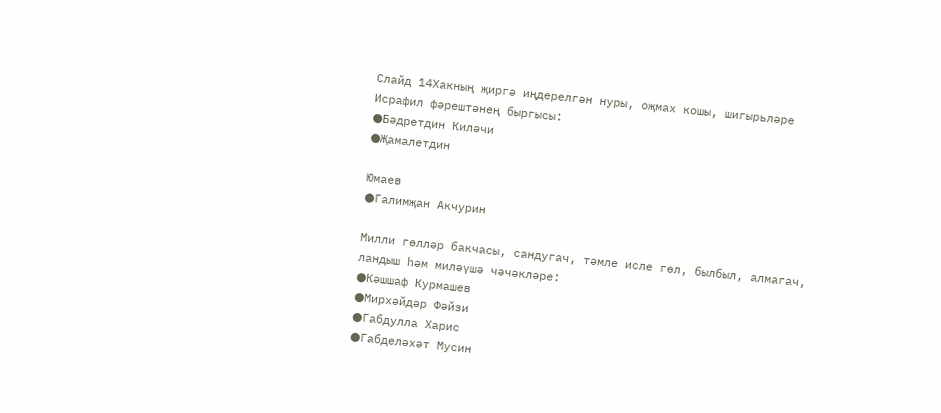Слайд 14Хакның җиргә иңдерелгән нуры, оҗмах кошы, шигырьләре Исрафил фәрештәнең быргысы:
●Бәдретдин Киләчи
●Җамалетдин

Юмаев
●Галимҗан Акчурин

Милли гөлләр бакчасы, сандугач, тәмле исле гөл, былбыл, алмагач, ландыш һәм миләүшә чәчәкләре:
●Кәшшаф Курмашев
●Мирхәйдәр Фәйзи
●Габдулла Харис
●Габделәхәт Мусин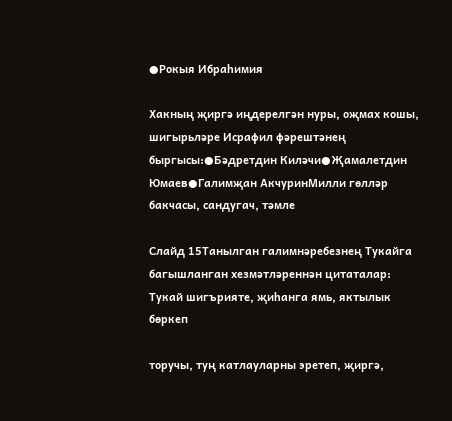●Рокыя Ибраһимия

Хакның җиргә иңдерелгән нуры, оҗмах кошы, шигырьләре Исрафил фәрештәнең быргысы:●Бәдретдин Киләчи●Җамалетдин Юмаев●Галимҗан АкчуринМилли гөлләр бакчасы, сандугач, тәмле

Слайд 15Танылган галимнәребезнең Тукайга багышланган хезмәтләреннән цитаталар:
Тукай шигърияте, җиһанга ямь, яктылык бөркеп

торучы, туң катлауларны эретеп, җиргә,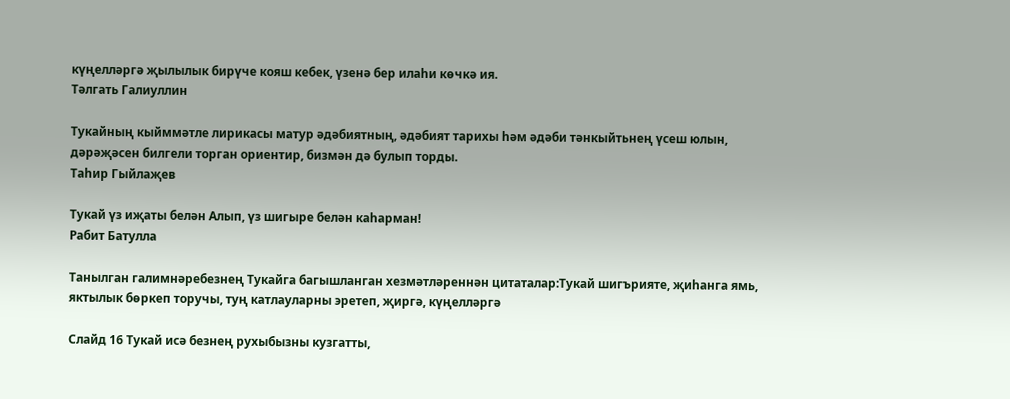күңелләргә җылылык бирүче кояш кебек, үзенә бер илаһи көчкә ия.
Тәлгать Галиуллин

Тукайның кыйммәтле лирикасы матур әдәбиятның, әдәбият тарихы һәм әдәби тәнкыйтьнең үсеш юлын, дәрәҗәсен билгели торган ориентир, бизмән дә булып торды.
Таһир Гыйлаҗев

Тукай үз иҗаты белән Алып, үз шигыре белән каһарман!
Рабит Батулла

Танылган галимнәребезнең Тукайга багышланган хезмәтләреннән цитаталар:Тукай шигърияте, җиһанга ямь, яктылык бөркеп торучы, туң катлауларны эретеп, җиргә, күңелләргә

Слайд 16 Тукай исә безнең рухыбызны кузгатты,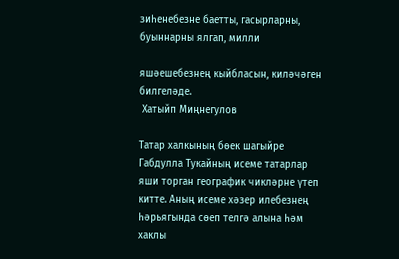зиһенебезне баетты, гасырларны, буыннарны ялгап, милли

яшәешебезнең кыйбласын, киләчәген билгеләде.
 Хатыйп Миңнегулов

Татар халкының бөек шагыйре Габдулла Тукайның исеме татарлар яши торган географик чикләрне үтеп китте. Аның исеме хәзер илебезнең һәрьягында сөеп телгә алына һәм хаклы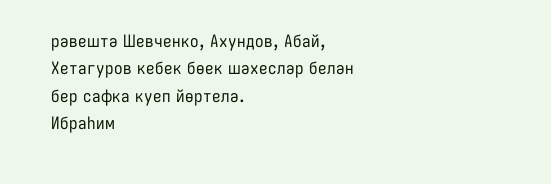рәвештә Шевченко, Ахундов, Абай, Хетагуров кебек бөек шәхесләр белән бер сафка куеп йөртелә.
Ибраһим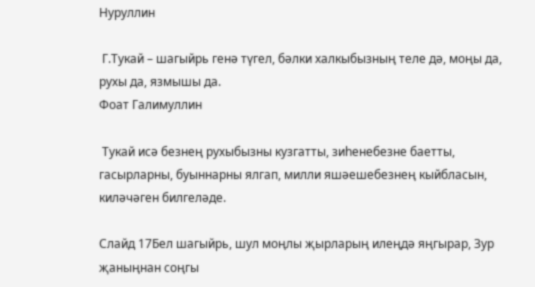Нуруллин

 Г.Тукай – шагыйрь генә түгел, бәлки халкыбызның теле дә, моңы да, рухы да, язмышы да.
Фоат Галимуллин

 Тукай исә безнең рухыбызны кузгатты, зиһенебезне баетты, гасырларны, буыннарны ялгап, милли яшәешебезнең кыйбласын, киләчәген билгеләде.

Слайд 17Бел шагыйрь, шул моңлы җырларың илеңдә яңгырар, Зур җаныңнан соңгы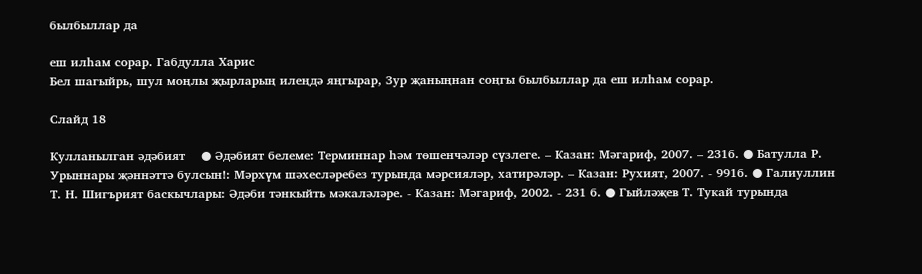былбыллар да

еш илһам сорар. Габдулла Харис
Бел шагыйрь, шул моңлы җырларың илеңдә яңгырар, Зур җаныңнан соңгы былбыллар да еш илһам сорар.

Слайд 18

Кулланылган әдәбият    ● Әдәбият белеме: Терминнар һәм төшенчәләр сүзлеге. – Казан: Мәгариф, 2007. – 231б. ● Батулла Р. Урыннары җәннәттә булсын!: Мәрхүм шәхесләребез турында мәрсияләр, хатирәләр. – Казан: Рухият, 2007. - 991б. ● Галиуллин Т. Н. Шигърият баскычлары: Әдәби тәнкыйть мәкаләләре. - Казан: Мәгариф, 2002. - 231 б. ● Гыйләҗев Т. Тукай турында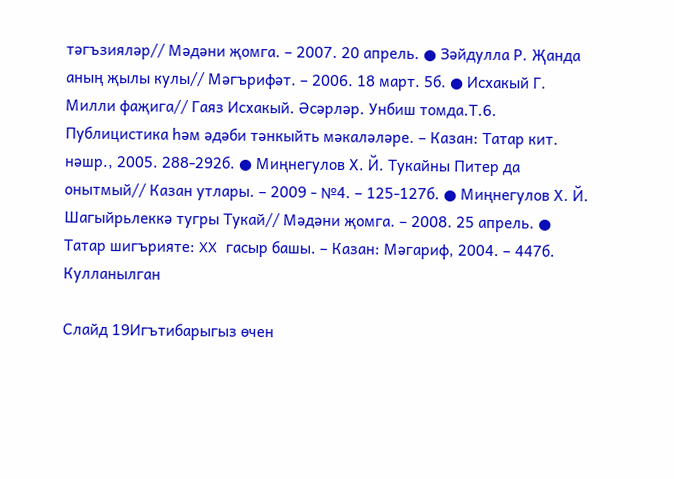тәгъзияләр// Мәдәни җомга. – 2007. 20 апрель. ● Зәйдулла Р. Җанда аның җылы кулы// Мәгърифәт. – 2006. 18 март. 5б. ● Исхакый Г. Милли фаҗига// Гаяз Исхакый. Әсәрләр. Унбиш томда.Т.6. Публицистика һәм әдәби тәнкыйть мәкаләләре. – Казан: Татар кит. нәшр., 2005. 288-292б. ● Миңнегулов Х. Й. Тукайны Питер да онытмый// Казан утлары. – 2009 - №4. – 125-127б. ● Миңнегулов Х. Й. Шагыйрьлеккә тугры Тукай// Мәдәни җомга. – 2008. 25 апрель. ● Татар шигърияте: XX гасыр башы. – Казан: Мәгариф, 2004. – 447б.
Кулланылган

Слайд 19Игътибарыгыз өчен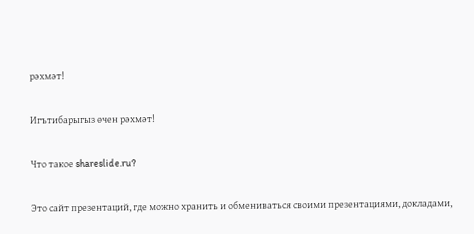рәхмәт!

Игътибарыгыз өчен рәхмәт!

Что такое shareslide.ru?

Это сайт презентаций, где можно хранить и обмениваться своими презентациями, докладами,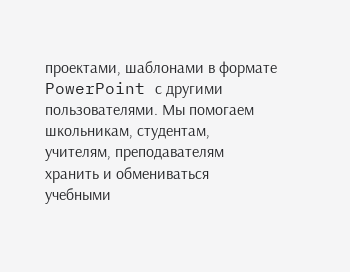проектами, шаблонами в формате PowerPoint с другими пользователями. Мы помогаем школьникам, студентам, учителям, преподавателям хранить и обмениваться учебными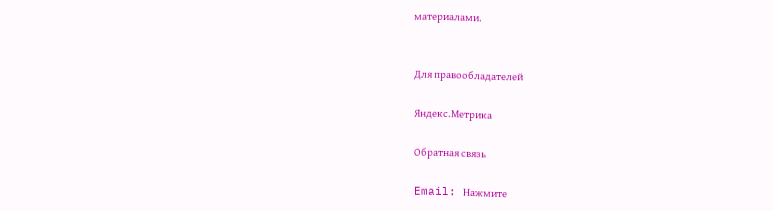материалами.


Для правообладателей

Яндекс.Метрика

Обратная связь

Email: Нажмите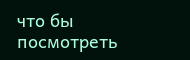что бы посмотреть